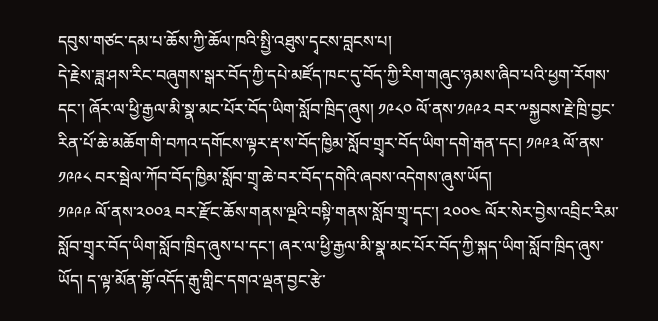དབུས་གཙང་དམ་པ་ཆོས་ཀྱི་ཆོལ་ཁའི་སྤྱི་འཐུས་དྭངས་བླངས་པ།
དེ་རྗེས་ཟླ་ཤས་རིང་བཞུགས་སྒར་བོད་ཀྱི་དཔེ་མཛོད་ཁང་དུ་བོད་ཀྱི་རིག་གཞུང་ཉམས་ཞིབ་པའི་ཕྱག་རོགས་དང་། ཞོར་ལ་ཕྱི་རྒྱལ་མི་སྣ་མང་པོར་བོད་ཡིག་སློབ་ཁྲིད་ཞུས། ༡༩༨༠ ལོ་ནས་༡༩༩༢ བར་༸སྐྱབས་རྗེ་ཁྲི་བྱང་རིན་པོ་ཆེ་མཆོག་གི་བཀའ་དགོངས་ལྟར་རྡ་ས་བོད་ཁྱིམ་སློབ་གྲྭར་བོད་ཡིག་དགེ་རྒན་དང། ༡༩༩༣ ལོ་ནས་༡༩༩༨ བར་སྦེལ་ཀོབ་བོད་ཁྱིམ་སློབ་གྲྭ་ཆེ་བར་བོད་དགེའི་ཞབས་འདེགས་ཞུས་ཡོད།
༡༩༩༩ ལོ་ནས་༢༠༠༣ བར་རྫོང་ཆོས་གནས་ལྔའི་བསྟི་གནས་སློབ་གྲྭ་དང་། ༢༠༠༤ ལོར་སེར་བྱེས་འབྲིང་རིམ་སློབ་གྲྭར་བོད་ཡིག་སློབ་ཁྲིད་ཞུས་པ་དང་། ཞར་ལ་ཕྱི་རྒྱལ་མི་སྣ་མང་པོར་བོད་ཀྱི་སྐད་ཡིག་སློབ་ཁྲིད་ཞུས་ཡོད། ད་ལྟ་མོན་གྷོ་འདོད་རྒུ་གླིང་དགའ་ལྡན་བྱང་རྩེ་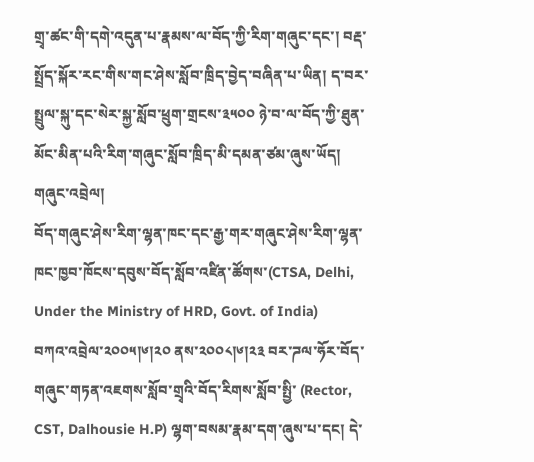གྲྭ་ཚང་གི་དགེ་འདུན་པ་རྣམས་ལ་བོད་ཀྱི་རིག་གཞུང་དང་། བརྡ་སྤྲོད་སྐོར་རང་གིས་གང་ཤེས་སློབ་ཁྲིད་བྱེད་བཞིན་པ་ཡིན། ད་བར་སྤྲུལ་སྐུ་དང་སེར་སྐྱ་སློབ་ཕྲུག་གྲངས་༣༥༠༠ ཉེ་བ་ལ་བོད་ཀྱི་ཐུན་མོང་མིན་པའི་རིག་གཞུང་སློབ་ཁྲིད་མི་དམན་ཙམ་ཞུས་ཡོད།
གཞུང་འབྲེལ།
བོད་གཞུང་ཤེས་རིག་ལྷན་ཁང་དང་རྒྱ་གར་གཞུང་ཤེས་རིག་ལྷན་ཁང་ཁྱབ་ཁོངས་དབུས་བོད་སློབ་འཛིན་ཚོགས་(CTSA, Delhi, Under the Ministry of HRD, Govt. of India)
བཀའ་འབྲེལ་༢༠༠༥།༦།༢༠ ནས་༢༠༠༨།༦།༢༣ བར་ཌལ་ཧོར་བོད་གཞུང་གཏན་འཇགས་སློབ་གྲྭའི་བོད་རིགས་སློབ་སྤྱི་ (Rector, CST, Dalhousie H.P) ལྷག་བསམ་རྣམ་དག་ཞུས་པ་དང། དེ་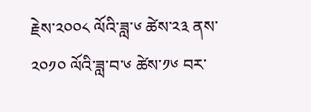རྗེས་༢༠༠༨ ལོའི་ཟླ་༦ ཚེས་༢༣ ནས་༢༠༡༠ ལོའི་ཟླ་བ་༦ ཚེས་༡༦ བར་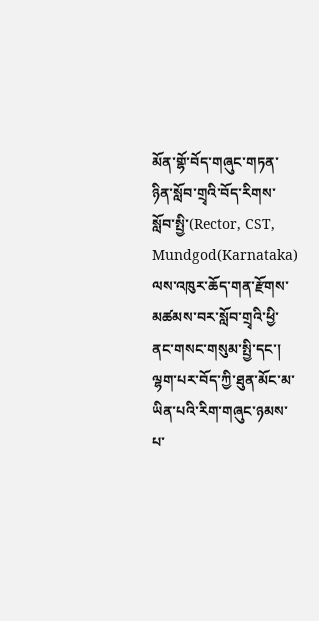མོན་གྷོ་བོད་གཞུང་གཏན་ཉིན་སློབ་གྲྭའི་བོད་རིགས་སློབ་སྤྱི་(Rector, CST, Mundgod(Karnataka) ལས་འཁུར་ཆོད་གན་རྫོགས་མཚམས་བར་སློབ་གྲྭའི་ཕྱི་ནང་གསང་གསུམ་སྤྱི་དང་། ལྷག་པར་བོད་ཀྱི་ཐུན་མོང་མ་ཡིན་པའི་རིག་གཞུང་ཉམས་པ་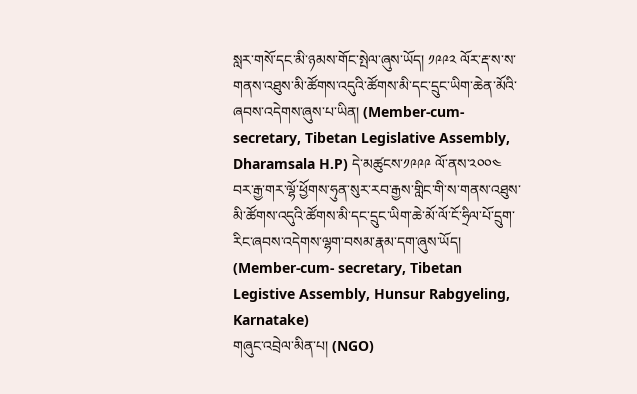སླར་གསོ་དང་མི་ཉམས་གོང་སྤེལ་ཞུས་ཡོད། ༡༩༩༢ ལོར་རྡ་ས་ས་གནས་འཐུས་མི་ཚོགས་འདུའི་ཚོགས་མི་དང་དྲུང་ཡིག་ཆེན་མོའི་ཞབས་འདེགས་ཞུས་པ་ཡིན། (Member-cum- secretary, Tibetan Legislative Assembly, Dharamsala H.P) དེ་མཚུངས་༡༩༩༩ ལོ་ནས་༢༠༠༤ བར་རྒྱ་གར་ལྷོ་ཕྱོགས་ཧུན་སུར་རབ་རྒྱས་གླིང་གི་ས་གནས་འཐུས་མི་ཚོགས་འདུའི་ཚོགས་མི་དང་དྲུང་ཡིག་ཆེ་མོ་ལོ་ངོ་ཧྲིལ་པོ་དྲུག་རིང་ཞབས་འདེགས་ལྷག་བསམ་རྣམ་དག་ཞུས་ཡོད། (Member-cum- secretary, Tibetan Legistive Assembly, Hunsur Rabgyeling, Karnatake)
གཞུང་འབྲེལ་མིན་པ། (NGO)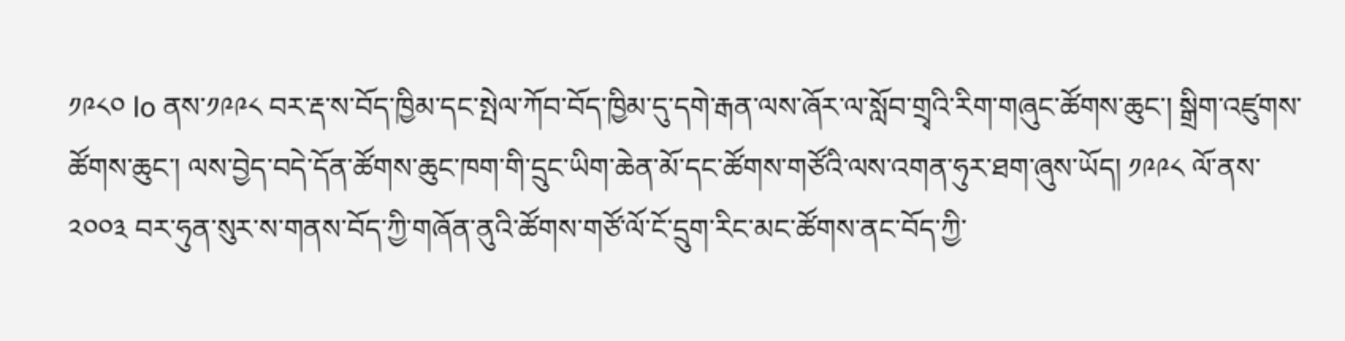༡༩༨༠ lo ནས་༡༩༩༨ བར་རྡ་ས་བོད་ཁྱིམ་དང་སྤེལ་ཀོབ་བོད་ཁྱིམ་དུ་དགེ་རྒན་ལས་ཞོར་ལ་སློབ་གྲྭའི་རིག་གཞུང་ཚོགས་ཆུང་། སྒྲིག་འཛུགས་ཚོགས་ཆུང་། ལས་བྱེད་བདེ་དོན་ཚོགས་ཆུང་ཁག་གི་དྲུང་ཡིག་ཆེན་མོ་དང་ཚོགས་གཙོའི་ལས་འགན་ཧུར་ཐག་ཞུས་ཡོད། ༡༩༩༨ ལོ་ནས་༢༠༠༣ བར་ཧུན་སུར་ས་གནས་བོད་ཀྱི་གཞོན་ནུའི་ཚོགས་གཙོ་ལོ་ངོ་དྲུག་རིང་མང་ཚོགས་ནང་བོད་ཀྱི་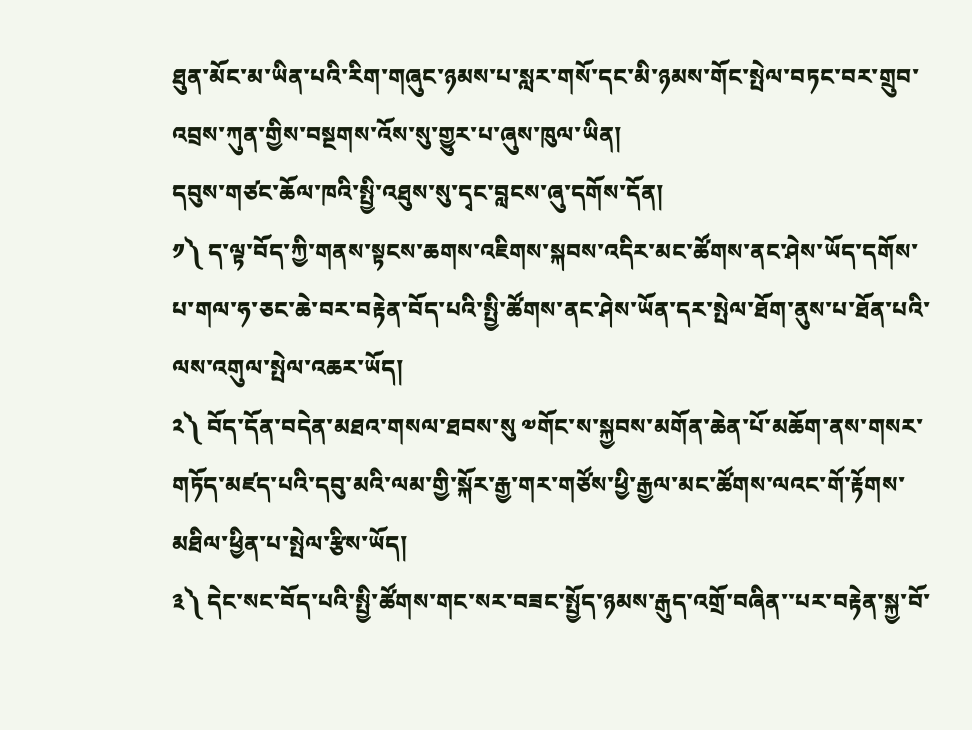ཐུན་མོང་མ་ཡིན་པའི་རིག་གཞུང་ཉམས་པ་སླར་གསོ་དང་མི་ཉམས་གོང་སྤེལ་བཏང་བར་གྲུབ་འབྲས་ཀུན་གྱིས་བསྔགས་འོས་སུ་གྱུར་པ་ཞུས་ཁུལ་ཡིན།
དབུས་གཙང་ཆོལ་ཁའི་སྤྱི་འཐུས་སུ་དྭང་བླངས་ཞུ་དགོས་དོན།
༡༽ ད་ལྟ་བོད་ཀྱི་གནས་སྟངས་ཆགས་འཇིགས་སྐབས་འདིར་མང་ཚོགས་ནང་ཤེས་ཡོད་དགོས་པ་གལ་ཧ་ཅང་ཆེ་བར་བརྟེན་བོད་པའི་སྤྱི་ཚོགས་ནང་ཤེས་ཡོན་དར་སྤེལ་ཐོག་ནུས་པ་ཐོན་པའི་ལས་འགུལ་སྤེལ་འཆར་ཡོད།
༢༽ བོད་དོན་བདེན་མཐའ་གསལ་ཐབས་སུ ༧གོང་ས་སྐྱབས་མགོན་ཆེན་པོ་མཆོག་ནས་གསར་གཏོད་མཛད་པའི་དབུ་མའི་ལམ་གྱི་སྐོར་རྒྱ་གར་གཙོས་ཕྱི་རྒྱལ་མང་ཚོགས་ལའང་གོ་རྟོགས་མཐིལ་ཕྱིན་པ་སྤེལ་རྩིས་ཡོད།
༣༽ དེང་སང་བོད་པའི་སྤྱི་ཚོགས་གང་སར་བཟང་སྤྱོད་ཉམས་རྒུད་འགྲོ་བཞིན་་པར་བརྟེན་སྐྱ་བོ་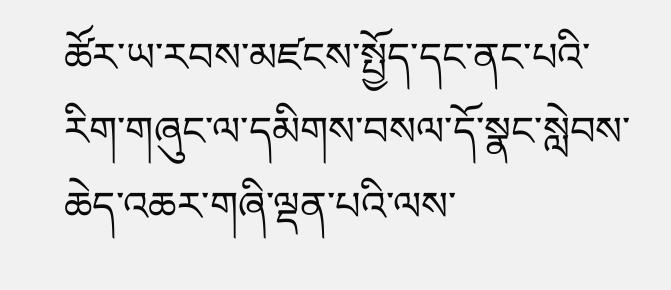ཚོར་ཡ་རབས་མཛངས་སྤྱོད་དང་ནང་པའི་རིག་གཞུང་ལ་དམིགས་བསལ་དོ་སྣང་སླེབས་ཆེད་འཆར་གཞི་ལྡན་པའི་ལས་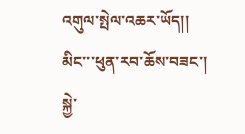འགུལ་སྤེལ་འཆར་ཡོད།།
མིང་་་ཕུན་རབ་ཆོས་བཟང་།
སྐྱེ་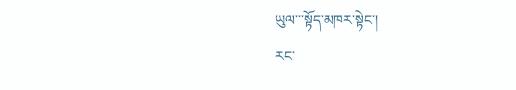ཡུལ་་་སྟོད་མཁར་སྟེང་།
རང་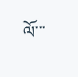ལོ་་་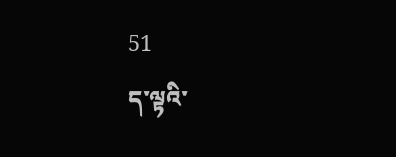51
ད་ལྟའི་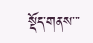སྡོད་གནས་་་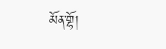མོན་གྷོ།